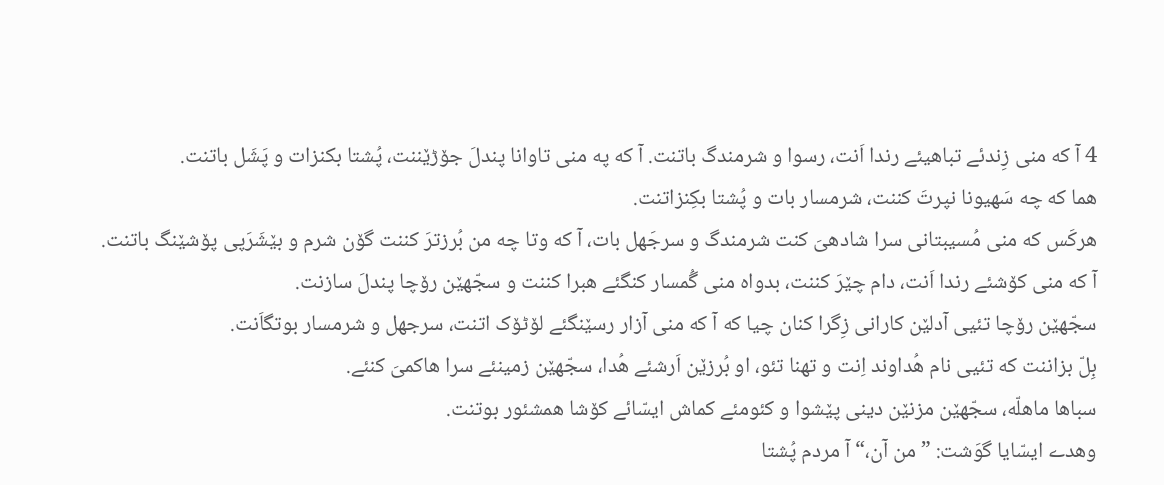4 آ که منی زِندئے تباهیئے رندا اَنت، رسوا و شرمندگ باتنت. آ که په منی تاوانا پندلَ جۆڑێننت، پُشتا بکنزات و پَشَل باتنت.
هما که چه سَهیونا نپرتَ کننت، شرمسار بات و پُشتا بکِنزاتنت.
هرکَس که منی مُسیبتانی سرا شادهیَ کنت شرمندگ و سرجَهل بات، آ که وتا چه من بُرزترَ کننت گۆن شرم و بێشَرَپی پۆشێنگ باتنت.
آ که منی کۆشئے رندا اَنت، دام چێرَ کننت، بدواه منی گُمسار کنگئے هبرا کننت و سجّهێن رۆچا پندلَ سازنت.
سجّهێن رۆچا تئیی آدلێن کارانی زِگرا کنان چیا که آ که منی آزار رسێنگئے لۆٹۆک اتنت، سرجهل و شرمسار بوتگاَنت.
بِلّ بزاننت که تئیی نام هُداوند اِنت و تهنا تئو، او بُرزێن اَرشئے هُدا، سجّهێن زمینئے سرا هاکمیَ کنئے.
سباها ماهلّه، سجّهێن مزنێن دینی پێشوا و کئومئے کماش ایسّائے کۆشا همشئور بوتنت.
وهدے ایسّایا گوَشت: ”من آن،“ آ مردم پُشتا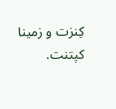کِنزت و زمینا کپتنت.